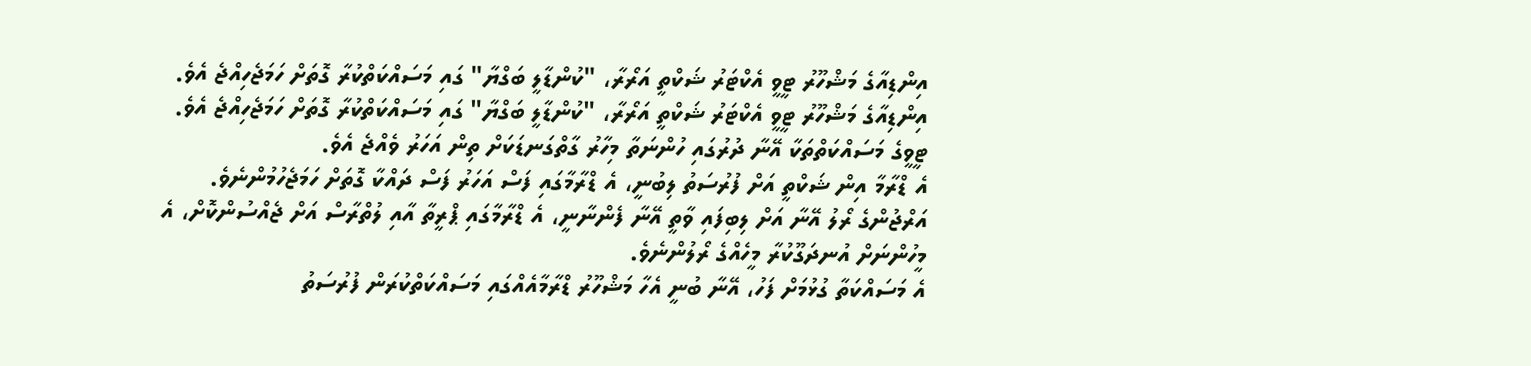އިންޑިއާގެ މަޝްހޫރު ޓީވީ އެކްޓަރު ޝަކްތީ އަރޯރާ، "ކުންޑާލީ ބަގްޔާ" ގައި މަސައްކަތްކުރާ ގޮތަށް ހަމަޖެހިއްޖެ އެވެ.
އިންޑިއާގެ މަޝްހޫރު ޓީވީ އެކްޓަރު ޝަކްތީ އަރޯރާ، "ކުންޑާލީ ބަގްޔާ" ގައި މަސައްކަތްކުރާ ގޮތަށް ހަމަޖެހިއްޖެ އެވެ.
ޓީވީގެ މަސައްކަތްތަކާ އޭނާ ދުރުގައި ހުންނަތާ މިހާރު ގާތްގަނޑަކަށް ތިން އަހަރު ވެއްޖެ އެވެ.
އެ ޑްރާމާ އިން ޝަކްތީ އަށް ފުރުސަތު ލިބުނީ، އެ ޑްރާމާގައި ފަސް އަހަރު ފަސް ދައްކާ ގޮތަށް ހަމަޖެހުމުންނެވެ. އަރްޖުންގެ ރޯލު އޭނާ އަށް ލިބިފައި ވާތީ އޭނާ ފެންނާނީ، އެ ޑްރާމާގައި ޕްރީތާ އާއި ލުތްރާސް އަށް ޖެއްސުންކޮށް، އެ މީހުންނަށް އުނދަގޫކުރާ މީހެއްގެ ރޯލުންނެވެ.
އެ މަސައްކަތާ ގުޅުމަށް ފަހު، އޭނާ ބުނީ އެހާ މަޝްހޫރު ޑްރާމާއެއްގައި މަސައްކަތްކުރަން ފުރުސަތު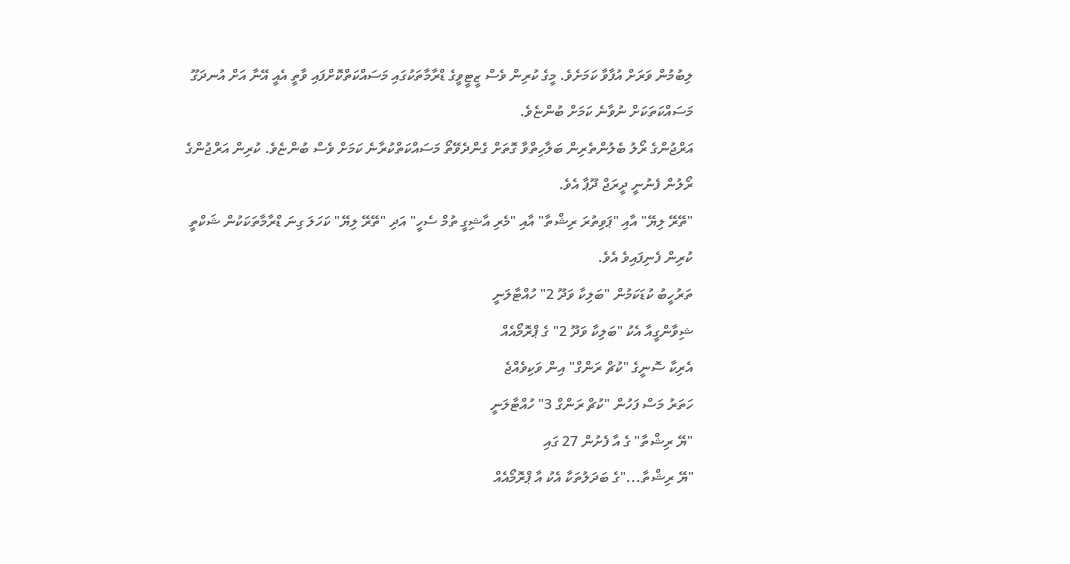ލިބުމުން ވަރަށް އުފާވާ ކަމަށެވެ. މީގެ ކުރިން ވެސް ޒީޓީވީގެ ޑްރާމާތަކުގައި މަސައްކަތްކޮށްފައި ވާތީ އެއީ އޭނާ އަށް އުނދަގޫ މަސައްކަތަކަށް ނުވާނެ ކަމަށް ބުންޏެވެ.
އަރްޖުންގެ ރޯލު ބެލުންތެރިން ބަލާހިތްވާ ގޮތަށް ގެންދެވޭތޯ މަސައްކަތްކުރާނެ ކަމަށް ވެސް ބުންޏެވެ. ކުރިން އަރްޖުންގެ ރޯލުން ފެނުނީ ދީރަޖް ދޫޕާ އެވެ.
"ތޭރޭ ލިޔޭ" އާއި "ޕަވިތުރަ ރިޝްތާ" އާއި "މެރި އާޝިގީ ތުމް ސެހީ" އަދި "ތޭރޭ ލިޔޭ" ކަހަލަ ގިނަ ޑްރާމާތަކަކުން ޝަކްތީ ކުރިން ފެނިފައިވެ އެވެ.
ތަރުހީބު ކުޑަކަމުން "ބަލިކާ ވަދޫ 2" ހުއްޓާލަނީ
ޝިވާންގީއާ އެކު "ބަލިކާ ވަދޫ 2" ގެ ޕްރޮމޯއެއް
އެރިކާ ސޮނީގެ "ކުޗް ރަންގް" އިން ވަކިވެއްޖެ
ހަތަރު މަސް ފަހުން "ކުޗް ރަންގް 3" ހުއްޓާލަނީ
"ޔޭ ރިޝްތާ" ގެ އާ ފެށުން 27 ގައި
"ޔޭ ރިޝްތާ..."ގެ ބަދަލުތަކާ އެކު އާ ޕްރޮމޯއެއް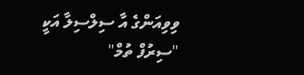ވިވިއަންގެ އާ ސިލްސިލާ އަކީ "ސިރުފް ތުމް"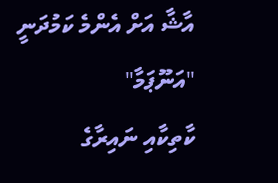އާޝާ އަށް އެންމެ ކަމުދަނީ "އަނޫޕަމާ"
ކާތިކާއި ނައިރާގެ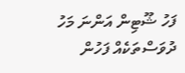ފަހު ޝޫޓިން އަންނަ މަހު
ދުވަސްތަކެއް ފަހުން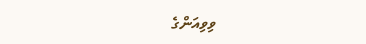ވިވިއަންގެ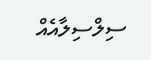ސިލްސިލާއެއް